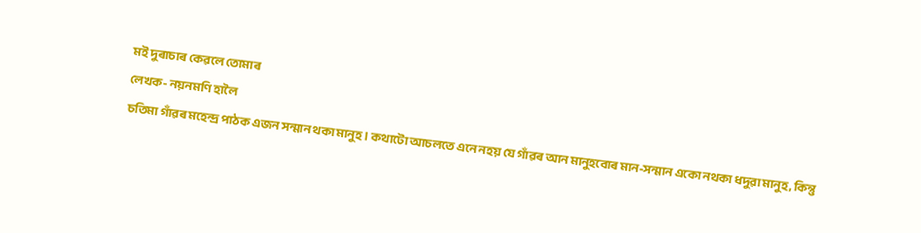মই দুৰাচাৰ কেৱলে তোমাৰ
লেখক- নয়নমণি হালৈ
চতিমা গাঁৱৰ মহেন্দ্ৰ পাঠক এজন সন্মান থকা মানুহ। কথাটো আচলতে এনে নহয় যে গাঁৱৰ আন মানুহবোৰ মান-সন্মান একো নথকা ধদুৱা মানুহ, কিন্তু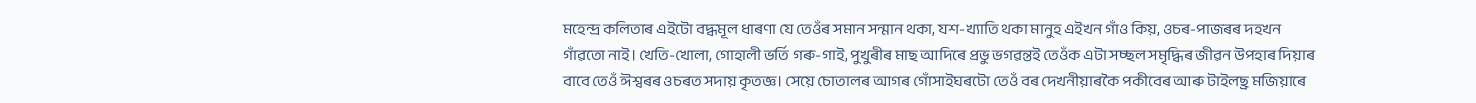মহেন্দ্ৰ কলিতাৰ এইটো বদ্ধমূল ধাৰণা যে তেওঁৰ সমান সন্মান থকা, যশ-খ্যাতি থকা মানুহ এইখন গাঁও কিয়, ওচৰ-পাজৰৰ দহখন গাঁৱতো নাই। খেতি-খোলা, গোহালী ভৰ্তি গৰু-গাই, পুখুৰীৰ মাছ আদিৰে প্ৰভু ভগৱন্তই তেওঁক এটা সচ্ছল সমৃদ্ধিৰ জীৱন উপহাৰ দিয়াৰ বাবে তেওঁ ঈশ্বৰৰ ওচৰত সদায় কৃতজ্ঞ। সেয়ে চোতালৰ আগৰ গোঁসাইঘৰটো তেওঁ বৰ দেখনীয়াৰকৈ পকীবেৰ আৰু টাইলছ্ৰ মজিয়াৰে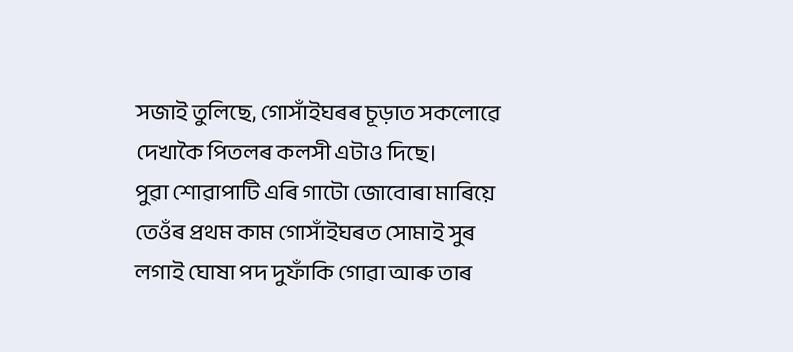সজাই তুলিছে, গোসাঁইঘৰৰ চূড়াত সকলোৱে দেখাকৈ পিতলৰ কলসী এটাও দিছে।
পুৱা শোৱাপাটি এৰি গাটো জোবোৰা মাৰিয়ে তেওঁৰ প্ৰথম কাম গোসাঁইঘৰত সোমাই সুৰ লগাই ঘোষা পদ দুফাঁকি গোৱা আৰু তাৰ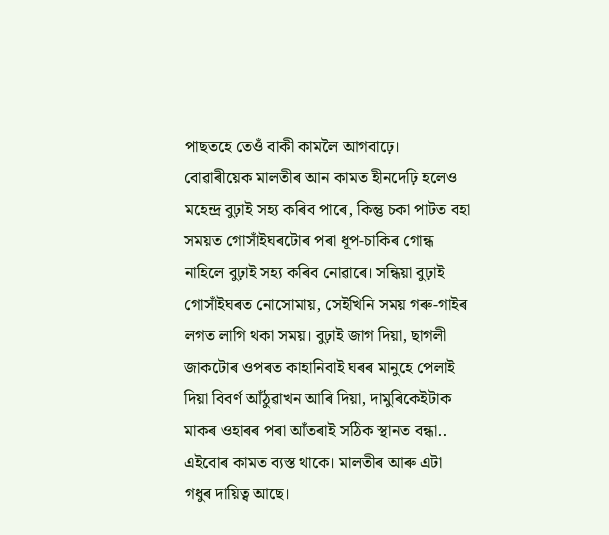পাছতহে তেওঁ বাকী কামলৈ আগবাঢ়ে। বোৱাৰীয়েক মালতীৰ আন কামত হীনদেঢ়ি হলেও মহেন্দ্ৰ বুঢ়াই সহ্য কৰিব পাৰে, কিন্তু চকা পাটত বহা সময়ত গোসাঁইঘৰটোৰ পৰা ধূপ-চাকিৰ গোন্ধ নাহিলে বুঢ়াই সহ্য কৰিব নোৱাৰে। সন্ধিয়া বুঢ়াই গোসাঁইঘৰত নোসোমায়, সেইখিনি সময় গৰু-গাইৰ লগত লাগি থকা সময়। বুঢ়াই জাগ দিয়া, ছাগলী জাকটোৰ ওপৰত কাহানিবাই ঘৰৰ মানুহে পেলাই দিয়া বিবৰ্ণ আঁঠুৱাখন আৰি দিয়া, দামুৰিকেইটাক মাকৰ ওহাৰৰ পৰা আঁতৰাই সঠিক স্থানত বন্ধা.. এইবোৰ কামত ব্যস্ত থাকে। মালতীৰ আৰু এটা গধুৰ দায়িত্ব আছে।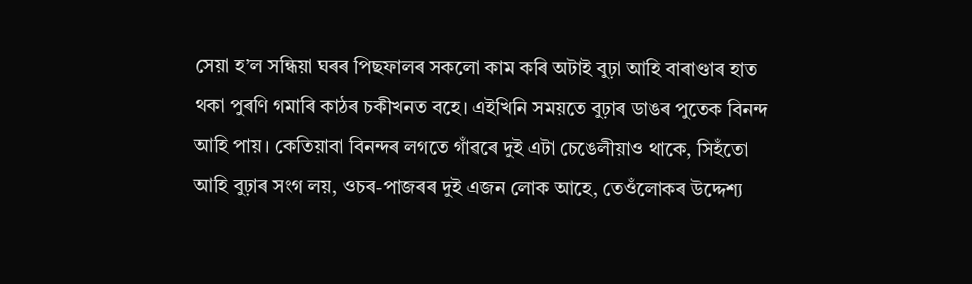সেয়া হ’ল সন্ধিয়া ঘৰৰ পিছফালৰ সকলো কাম কৰি অটাই বুঢ়া আহি বাৰাণ্ডাৰ হাত থকা পুৰণি গমাৰি কাঠৰ চকীখনত বহে। এইখিনি সময়তে বুঢ়াৰ ডাঙৰ পুতেক বিনন্দ আহি পায়। কেতিয়াবা বিনন্দৰ লগতে গাঁৱৰে দুই এটা চেঙেলীয়াও থাকে, সিহঁতো আহি বুঢ়াৰ সংগ লয়, ওচৰ-পাজৰৰ দুই এজন লোক আহে, তেওঁলোকৰ উদ্দেশ্য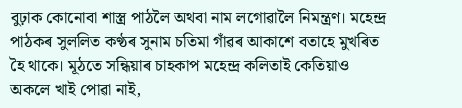বুঢ়াক কোনোবা শাস্ত্ৰ পাঠলৈ অথবা নাম লগোৱালৈ নিমন্ত্ৰণ। মহেন্দ্ৰ পাঠকৰ সুললিত কণ্ঠৰ সুনাম চতিমা গাঁৱৰ আকাশে বতাহে মুখৰিত হৈ থাকে। মূঠতে সন্ধিয়াৰ চাহকাপ মহেন্দ্ৰ কলিতাই কেতিয়াও অকলে খাই পোৱা নাই,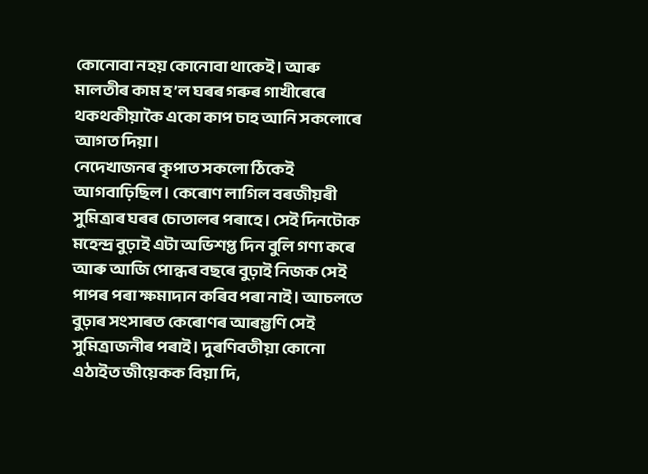কোনোবা নহয় কোনোবা থাকেই। আৰু মালতীৰ কাম হ’ল ঘৰৰ গৰুৰ গাখীৰেৰে থকথকীয়াকৈ একো কাপ চাহ আনি সকলোৰে আগত দিয়া।
নেদেখাজনৰ কৃপাত সকলো ঠিকেই আগবাঢ়িছিল। কেৰোণ লাগিল বৰজীয়ৰী সুমিত্ৰাৰ ঘৰৰ চোতালৰ পৰাহে। সেই দিনটোক মহেন্দ্ৰ বুঢ়াই এটা অভিশপ্ত দিন বুলি গণ্য কৰে আৰু আজি পোন্ধৰ বছৰে বুঢ়াই নিজক সেই পাপৰ পৰা ক্ষমাদান কৰিব পৰা নাই। আচলতে বুঢ়াৰ সংসাৰত কেৰোণৰ আৰম্ভণি সেই সুমিত্ৰাজনীৰ পৰাই। দুৰণিবতীয়া কোনো এঠাইত জীয়েকক বিয়া দি,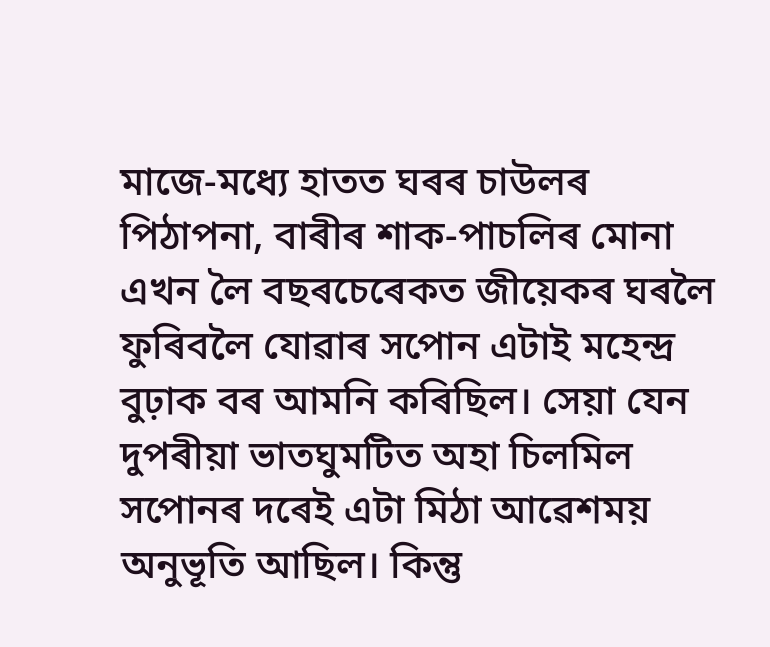মাজে-মধ্যে হাতত ঘৰৰ চাউলৰ পিঠাপনা, বাৰীৰ শাক-পাচলিৰ মোনা এখন লৈ বছৰচেৰেকত জীয়েকৰ ঘৰলৈ ফুৰিবলৈ যোৱাৰ সপোন এটাই মহেন্দ্ৰ বুঢ়াক বৰ আমনি কৰিছিল। সেয়া যেন দুপৰীয়া ভাতঘুমটিত অহা চিলমিল সপোনৰ দৰেই এটা মিঠা আৱেশময় অনুভূতি আছিল। কিন্তু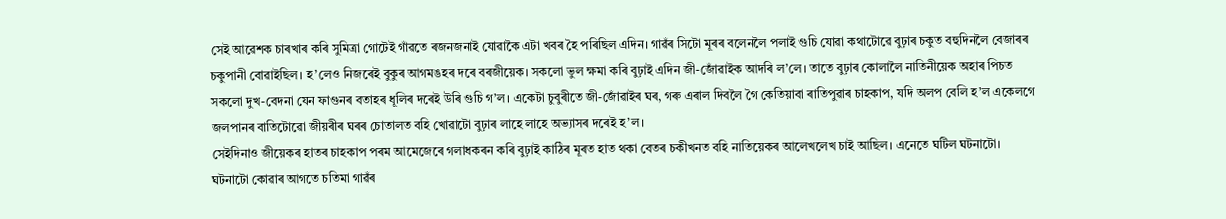সেই আৱেশক চাৰখাৰ কৰি সুমিত্ৰা গোটেই গাঁৱতে ৰজনজনাই যোৱাকৈ এটা খবৰ হৈ পৰিছিল এদিন। গাৱঁৰ সিটো মূৰৰ বলেনলৈ পলাই গুচি যোৱা কথাটোৱে বুঢ়াৰ চকুত বহুদিনলৈ বেজাৰৰ চকুপানী বোৱাইছিল। হ’লেও নিজৰেই বুকুৰ আগমঙহৰ দৰে বৰজীয়েক। সকলো ভুল ক্ষমা কৰি বুঢ়াই এদিন জী-জোঁৱাইক আদৰি ল’লে। তাতে বুঢ়াৰ কোলালৈ নাতিনীয়েক অহাৰ পিচত সকলো দুখ-বেদনা যেন ফাগুনৰ বতাহৰ ধূলিৰ দৰেই উৰি গুচি গ’ল। একেটা চুবুৰীতে জী-জোঁৱাইৰ ঘৰ, গৰু এৰাল দিবলৈ গৈ কেতিয়াবা ৰাতিপুৱাৰ চাহকাপ, যদি অলপ বেলি হ’ল একেলগে জলপানৰ বাতিটোৱো জীয়ৰীৰ ঘৰৰ চোতালত বহি খোৱাটো বুঢ়াৰ লাহে লাহে অভ্যাসৰ দৰেই হ’ল।
সেইদিনাও জীয়েকৰ হাতৰ চাহকাপ পৰম আমেজেৰে গলাধকৰন কৰি বুঢ়াই কাঠিৰ মূৰত হাত থকা বেতৰ চকীখনত বহি নাতিয়েকৰ আলেখলেখ চাই আছিল। এনেতে ঘটিল ঘটনাটো।
ঘটনাটো কোৱাৰ আগতে চতিমা গাৱঁৰ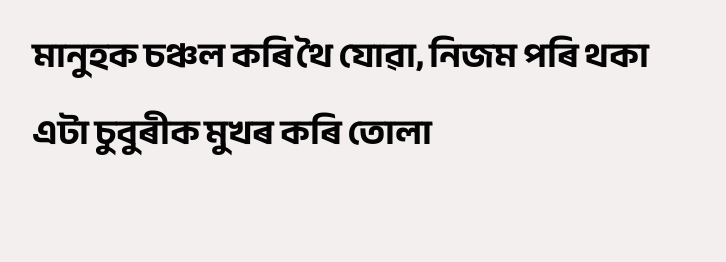মানুহক চঞ্চল কৰি থৈ যোৱা, নিজম পৰি থকা এটা চুবুৰীক মুখৰ কৰি তোলা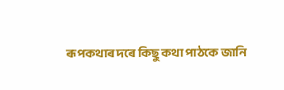ৰূপকথাৰ দৰে কিছু কথা পাঠকে জানি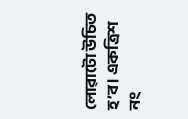লোৱাটো উচিত হ’ব। একত্ৰিশ নং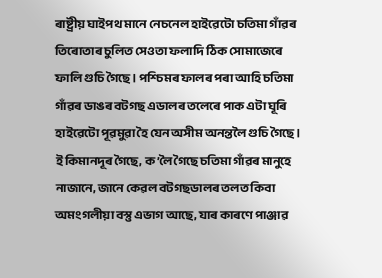ৰাষ্ট্ৰীয় ঘাইপথ মানে নেচনেল হাইৱেটো চতিমা গাঁৱৰ তিৰোতাৰ চুলিত সেওতা ফলাদি ঠিক সোমাজেৰে ফালি গুচি গৈছে। পশ্চিমৰ ফালৰ পৰা আহি চতিমা গাঁৱৰ ডাঙৰ বটগছ এডালৰ তলেৰে পাক এটা ঘূৰি হাইৱেটো পূৱমুৱা হৈ যেন অসীম অনন্তলৈ গুচি গৈছে। ই কিমানদূৰ গৈছে, ক’লৈ গৈছে চতিমা গাঁৱৰ মানুহে নাজানে, জানে কেৱল বটগছডালৰ তলত কিবা অমংগলীয়া বস্তু এভাগ আছে, যাৰ কাৰণে পাঞ্জাৱ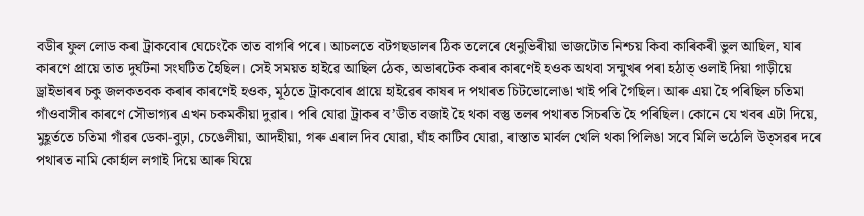বডীৰ ফুল লোড কৰা ট্ৰাকবোৰ ঘেচেংকৈ তাত বাগৰি পৰে। আচলতে বটগছডালৰ ঠিক তলেৰে ধেনুভিৰীয়া ভাজটোত নিশ্চয় কিবা কাৰিকৰী ভুল আছিল, যাৰ কাৰণে প্ৰায়ে তাত দুৰ্ঘটনা সংঘটিত হৈছিল। সেই সময়ত হাইৱে আছিল ঠেক, অভাৰটেক কৰাৰ কাৰণেই হওক অথবা সন্মুখৰ পৰা হঠাত্ ওলাই দিয়া গাড়ীয়ে ড্ৰাইভাৰৰ চকু জলকতবক কৰাৰ কাৰণেই হওক, মূঠতে ট্ৰাকবোৰ প্ৰায়ে হাইৱেৰ কাষৰ দ পথাৰত চিটভোলোঙা খাই পৰি গৈছিল। আৰু এয়া হৈ পৰিছিল চতিমা গাঁওবাসীৰ কাৰণে সৌভাগ্যৰ এখন চকমকীয়া দুৱাৰ। পৰি যোৱা ট্ৰাকৰ ব’ডীত বজাই হৈ থকা বস্তু তলৰ পথাৰত সিচৰতি হৈ পৰিছিল। কোনে যে খবৰ এটা দিয়ে, মুহূৰ্ততে চতিমা গাঁৱৰ ডেকা-বুঢ়া, চেঙেলীয়া, আদহীয়া, গৰু এৰাল দিব যোৱা, ঘাঁহ কাটিব যোৱা, ৰাস্তাত মাৰ্বল খেলি থকা পিলিঙা সবে মিলি ভঠেলি উত্সৱৰ দৰে পথাৰত নামি কোৰ্হাল লগাই দিয়ে আৰু যিয়ে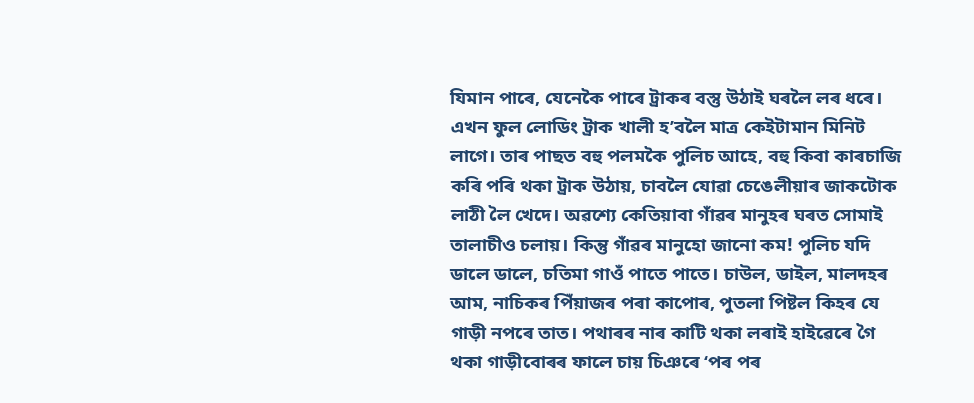যিমান পাৰে, যেনেকৈ পাৰে ট্ৰাকৰ বস্তু উঠাই ঘৰলৈ লৰ ধৰে। এখন ফুল লোডিং ট্ৰাক খালী হ’বলৈ মাত্ৰ কেইটামান মিনিট লাগে। তাৰ পাছত বহু পলমকৈ পুলিচ আহে, বহু কিবা কাৰচাজি কৰি পৰি থকা ট্ৰাক উঠায়, চাবলৈ যোৱা চেঙেলীয়াৰ জাকটোক লাঠী লৈ খেদে। অৱশ্যে কেতিয়াবা গাঁৱৰ মানুহৰ ঘৰত সোমাই তালাচীও চলায়। কিন্তু গাঁৱৰ মানুহো জানো কম! পুলিচ যদি ডালে ডালে, চতিমা গাওঁ পাতে পাতে। চাউল, ডাইল, মালদহৰ আম, নাচিকৰ পিঁয়াজৰ পৰা কাপোৰ, পুতলা পিষ্টল কিহৰ যে গাড়ী নপৰে তাত। পথাৰৰ নাৰ কাটি থকা লৰাই হাইৱেৰে গৈ থকা গাড়ীবোৰৰ ফালে চায় চিঞৰে ‘পৰ পৰ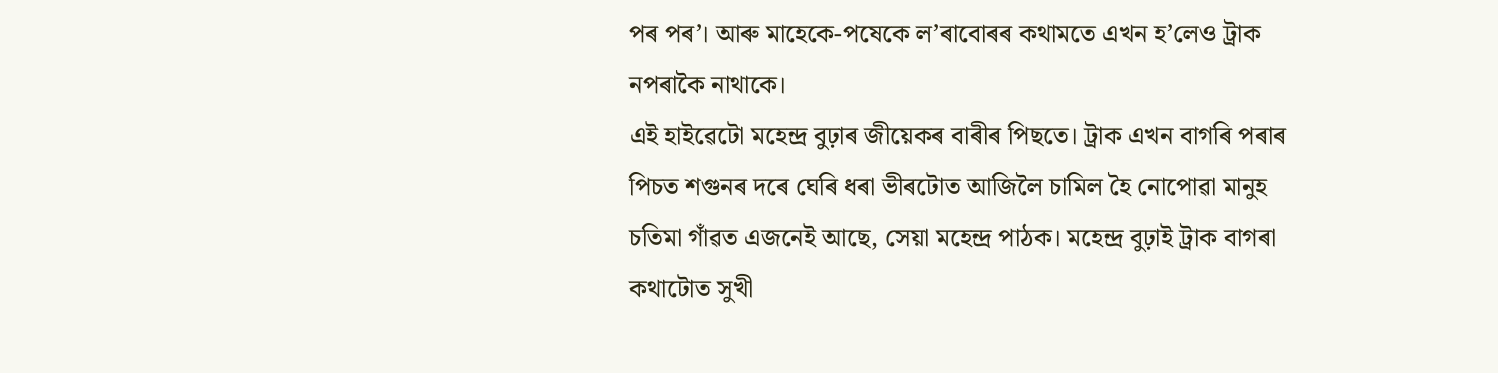পৰ পৰ’। আৰু মাহেকে-পষেকে ল’ৰাবোৰৰ কথামতে এখন হ’লেও ট্ৰাক নপৰাকৈ নাথাকে।
এই হাইৱেটো মহেন্দ্ৰ বুঢ়াৰ জীয়েকৰ বাৰীৰ পিছতে। ট্ৰাক এখন বাগৰি পৰাৰ পিচত শগুনৰ দৰে ঘেৰি ধৰা ভীৰটোত আজিলৈ চামিল হৈ নোপোৱা মানুহ চতিমা গাঁৱত এজনেই আছে, সেয়া মহেন্দ্ৰ পাঠক। মহেন্দ্ৰ বুঢ়াই ট্ৰাক বাগৰা কথাটোত সুখী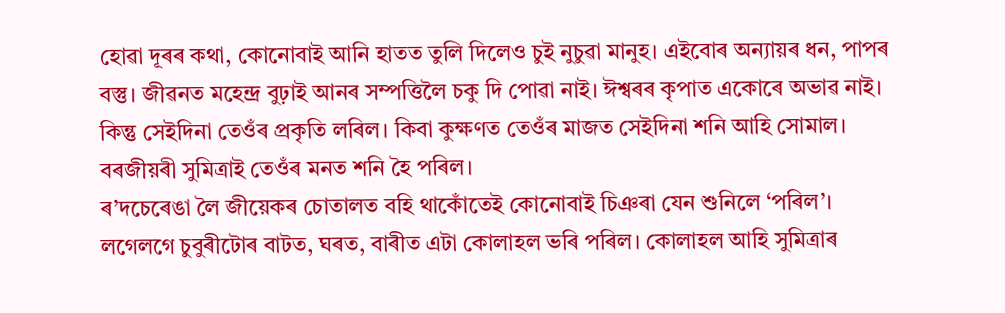হোৱা দূৰৰ কথা, কোনোবাই আনি হাতত তুলি দিলেও চুই নুচুৱা মানুহ। এইবোৰ অন্যায়ৰ ধন, পাপৰ বস্তু। জীৱনত মহেন্দ্ৰ বুঢ়াই আনৰ সম্পত্তিলৈ চকু দি পোৱা নাই। ঈশ্বৰৰ কৃপাত একোৰে অভাৱ নাই। কিন্তু সেইদিনা তেওঁৰ প্ৰকৃতি লৰিল। কিবা কুক্ষণত তেওঁৰ মাজত সেইদিনা শনি আহি সোমাল। বৰজীয়ৰী সুমিত্ৰাই তেওঁৰ মনত শনি হৈ পৰিল।
ৰ’দচেৰেঙা লৈ জীয়েকৰ চোতালত বহি থাকোঁতেই কোনোবাই চিঞৰা যেন শুনিলে ‘পৰিল’। লগেলগে চুবুৰীটোৰ বাটত, ঘৰত, বাৰীত এটা কোলাহল ভৰি পৰিল। কোলাহল আহি সুমিত্ৰাৰ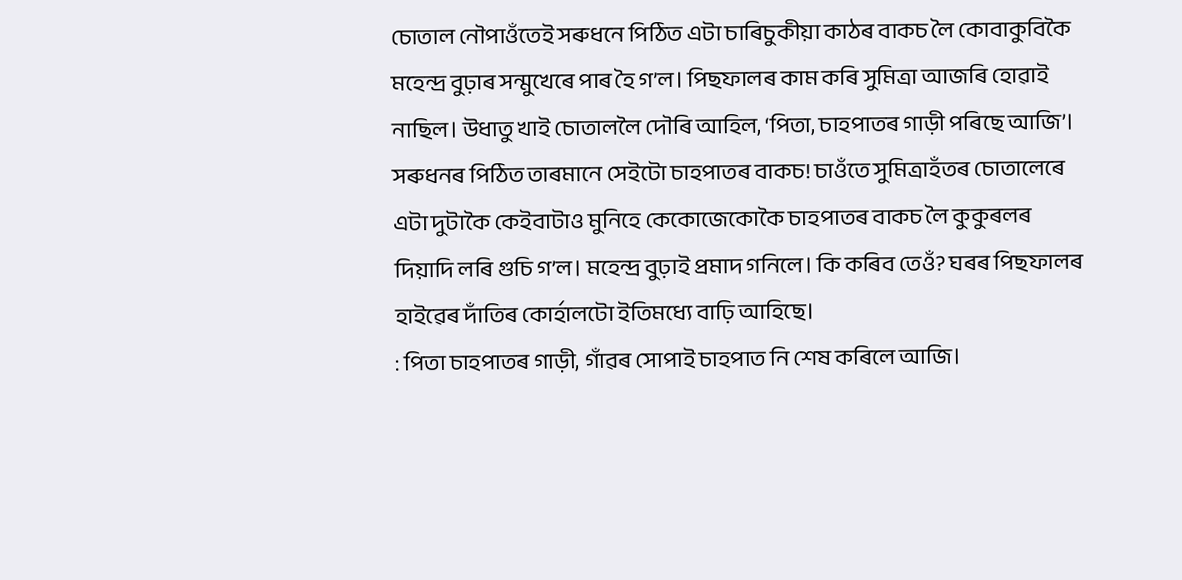চোতাল নৌপাওঁতেই সৰুধনে পিঠিত এটা চাৰিচুকীয়া কাঠৰ বাকচ লৈ কোবাকুবিকৈ মহেন্দ্ৰ বুঢ়াৰ সন্মুখেৰে পাৰ হৈ গ’ল। পিছফালৰ কাম কৰি সুমিত্ৰা আজৰি হোৱাই নাছিল। উধাতু খাই চোতাললৈ দৌৰি আহিল, ‘পিতা, চাহপাতৰ গাড়ী পৰিছে আজি’। সৰুধনৰ পিঠিত তাৰমানে সেইটো চাহপাতৰ বাকচ! চাওঁতে সুমিত্ৰাহঁতৰ চোতালেৰে এটা দুটাকৈ কেইবাটাও মুনিহে কেকোজেকোকৈ চাহপাতৰ বাকচ লৈ কুকুৰলৰ দিয়াদি লৰি গুচি গ’ল। মহেন্দ্ৰ বুঢ়াই প্ৰমাদ গনিলে। কি কৰিব তেওঁ? ঘৰৰ পিছফালৰ হাইৱেৰ দাঁতিৰ কোৰ্হালটো ইতিমধ্যে বাঢ়ি আহিছে।
: পিতা চাহপাতৰ গাড়ী, গাঁৱৰ সোপাই চাহপাত নি শেষ কৰিলে আজি।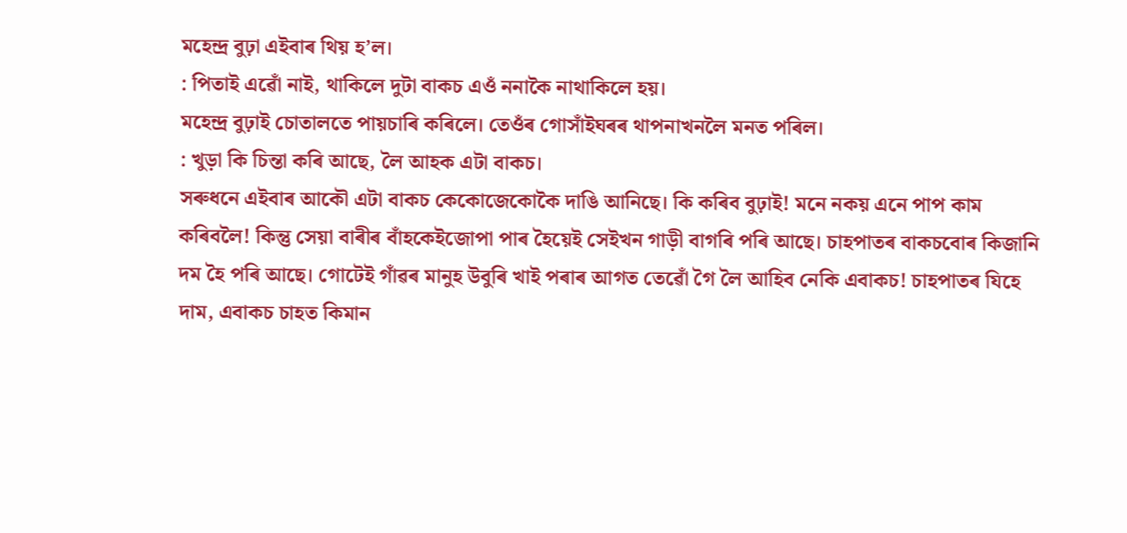মহেন্দ্ৰ বুঢ়া এইবাৰ থিয় হ’ল।
: পিতাই এৱোঁ নাই, থাকিলে দুটা বাকচ এওঁ ননাকৈ নাথাকিলে হয়।
মহেন্দ্ৰ বুঢ়াই চোতালতে পায়চাৰি কৰিলে। তেওঁৰ গোসাঁইঘৰৰ থাপনাখনলৈ মনত পৰিল।
: খুড়া কি চিন্তা কৰি আছে, লৈ আহক এটা বাকচ।
সৰুধনে এইবাৰ আকৌ এটা বাকচ কেকোজেকোকৈ দাঙি আনিছে। কি কৰিব বুঢ়াই! মনে নকয় এনে পাপ কাম কৰিবলৈ! কিন্তু সেয়া বাৰীৰ বাঁহকেইজোপা পাৰ হৈয়েই সেইখন গাড়ী বাগৰি পৰি আছে। চাহপাতৰ বাকচবোৰ কিজানি দম হৈ পৰি আছে। গোটেই গাঁৱৰ মানুহ উবুৰি খাই পৰাৰ আগত তেৱোঁ গৈ লৈ আহিব নেকি এবাকচ! চাহপাতৰ যিহে দাম, এবাকচ চাহত কিমান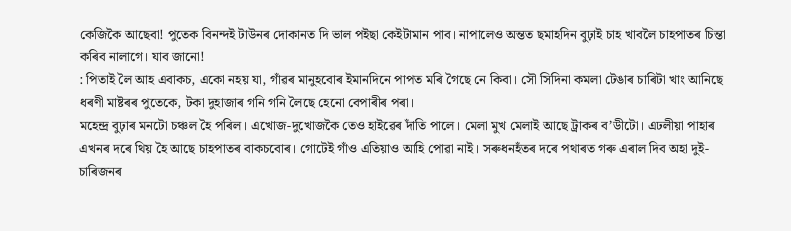কেজিকৈ আছেবা! পুতেক বিনন্দই টাউনৰ দোকানত দি ভাল পইছা কেইটামান পাব। নাপালেও অন্তত ছমাহদিন বুঢ়াই চাহ খাবলৈ চাহপাতৰ চিন্তা কৰিব নালাগে। যাব জানো!
: পিতাই লৈ আহ এবাকচ, একো নহয় যা, গাঁৱৰ মানুহবোৰ ইমানদিনে পাপত মৰি গৈছে নে কিবা। সৌ সিদিনা কমলা টেঙাৰ চাৰিটা খাং আনিছে ধৰণী মাষ্টৰৰ পুতেকে, টকা দুহাজাৰ গনি গনি লৈছে হেনো বেপাৰীৰ পৰা।
মহেন্দ্ৰ বুঢ়াৰ মনটো চঞ্চল হৈ পৰিল। এখোজ-দুখোজকৈ তেও হাইৱেৰ দাঁতি পালে। মেলা মুখ মেলাই আছে ট্ৰাকৰ ব’ডীটো। এঢলীয়া পাহাৰ এখনৰ দৰে থিয় হৈ আছে চাহপাতৰ বাকচবোৰ। গোটেই গাঁও এতিয়াও আহি পোৱা নাই। সৰুধনহঁতৰ দৰে পথাৰত গৰু এৰাল দিব অহা দুই-চাৰিজনৰ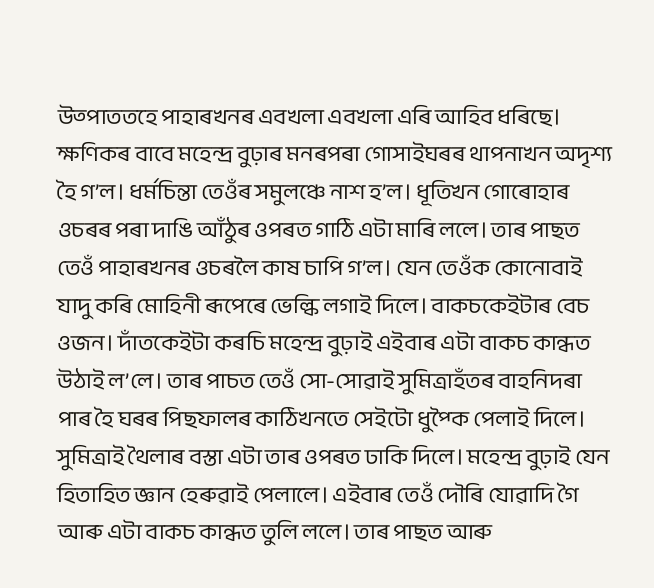উত্পাততহে পাহাৰখনৰ এবখলা এবখলা এৰি আহিব ধৰিছে। ক্ষণিকৰ বাবে মহেন্দ্ৰ বুঢ়াৰ মনৰপৰা গোসাইঘৰৰ থাপনাখন অদৃশ্য হৈ গ’ল। ধৰ্মচিন্তা তেওঁৰ সমুলঞ্চে নাশ হ’ল। ধূতিখন গোৰোহাৰ ওচৰৰ পৰা দাঙি আঁঠুৰ ওপৰত গাঠি এটা মাৰি ললে। তাৰ পাছত তেওঁ পাহাৰখনৰ ওচৰলৈ কাষ চাপি গ’ল। যেন তেওঁক কোনোবাই যাদু কৰি মোহিনী ৰূপেৰে ভেল্কি লগাই দিলে। বাকচকেইটাৰ বেচ ওজন। দাঁতকেইটা কৰচি মহেন্দ্ৰ বুঢ়াই এইবাৰ এটা বাকচ কান্ধত উঠাই ল’লে। তাৰ পাচত তেওঁ সো-সোৱাই সুমিত্ৰাহঁতৰ বাহনিদৰা পাৰ হৈ ঘৰৰ পিছফালৰ কাঠিখনতে সেইটো ধুপ্কৈ পেলাই দিলে। সুমিত্ৰাই থৈলাৰ বস্তা এটা তাৰ ওপৰত ঢাকি দিলে। মহেন্দ্ৰ বুঢ়াই যেন হিতাহিত জ্ঞান হেৰুৱাই পেলালে। এইবাৰ তেওঁ দৌৰি যোৱাদি গৈ আৰু এটা বাকচ কান্ধত তুলি ললে। তাৰ পাছত আৰু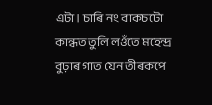এটা। চাৰি নং বাকচটো কান্ধত তুলি লওঁতে মহেন্দ্ৰ বুঢ়াৰ গাত যেন তীৰকপে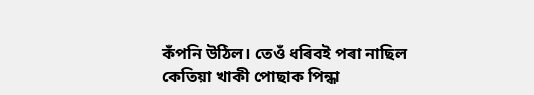কঁপনি উঠিল। তেওঁ ধৰিবই পৰা নাছিল কেতিয়া খাকী পোছাক পিন্ধা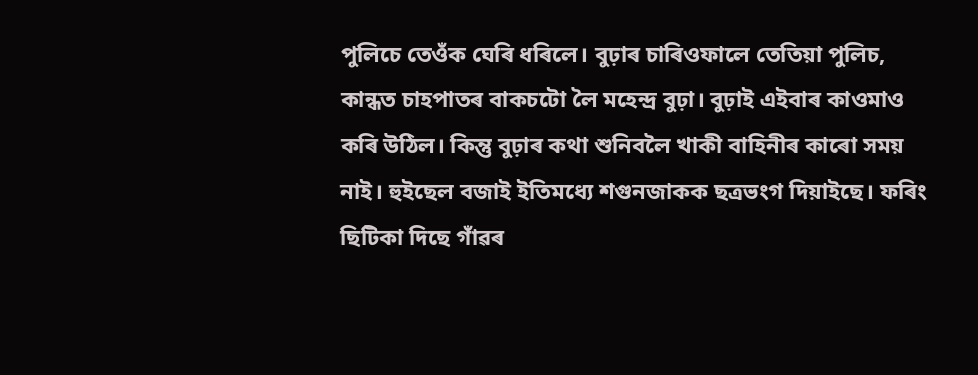পুলিচে তেওঁক ঘেৰি ধৰিলে। বুঢ়াৰ চাৰিওফালে তেতিয়া পুলিচ, কান্ধত চাহপাতৰ বাকচটো লৈ মহেন্দ্ৰ বুঢ়া। বুঢ়াই এইবাৰ কাওমাও কৰি উঠিল। কিন্তু বুঢ়াৰ কথা শুনিবলৈ খাকী বাহিনীৰ কাৰো সময় নাই। হুইছেল বজাই ইতিমধ্যে শগুনজাকক ছত্ৰভংগ দিয়াইছে। ফৰিং ছিটিকা দিছে গাঁৱৰ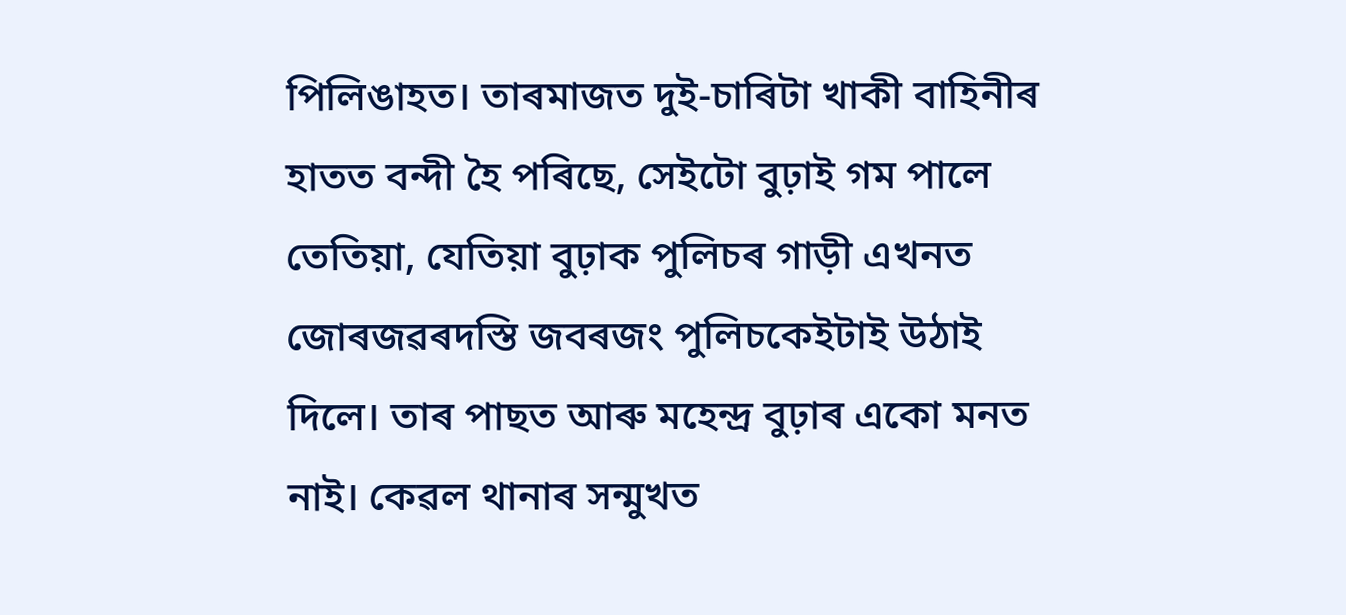পিলিঙাহত। তাৰমাজত দুই-চাৰিটা খাকী বাহিনীৰ হাতত বন্দী হৈ পৰিছে, সেইটো বুঢ়াই গম পালে তেতিয়া, যেতিয়া বুঢ়াক পুলিচৰ গাড়ী এখনত জোৰজৱৰদস্তি জবৰজং পুলিচকেইটাই উঠাই দিলে। তাৰ পাছত আৰু মহেন্দ্ৰ বুঢ়াৰ একো মনত নাই। কেৱল থানাৰ সন্মুখত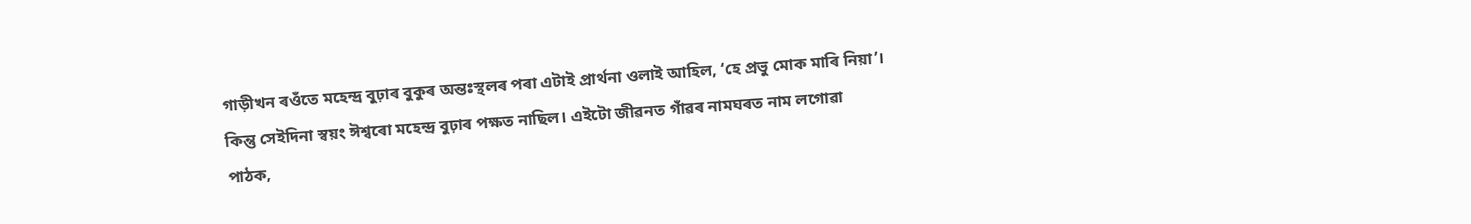গাড়ীখন ৰওঁতে মহেন্দ্ৰ বুঢ়াৰ বুকুৰ অন্তঃস্থলৰ পৰা এটাই প্ৰাৰ্থনা ওলাই আহিল, ‘হে প্ৰভু মোক মাৰি নিয়া’।
কিন্তু সেইদিনা স্বয়ং ঈশ্বৰো মহেন্দ্ৰ বুঢ়াৰ পক্ষত নাছিল। এইটো জীৱনত গাঁৱৰ নামঘৰত নাম লগোৱা পাঠক,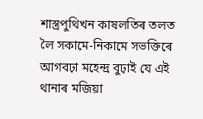শাস্ত্ৰপুথিখন কাষলতিৰ তলত লৈ সকামে-নিকামে সভক্তিৰে আগবঢ়া মহেন্দ্ৰ বুঢ়াই যে এই থানাৰ মজিয়া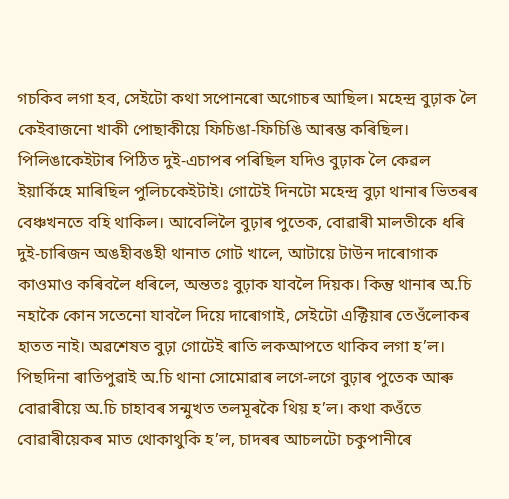গচকিব লগা হব, সেইটো কথা সপোনৰো অগোচৰ আছিল। মহেন্দ্ৰ বুঢ়াক লৈ কেইবাজনো খাকী পোছাকীয়ে ফিচিঙা-ফিচিঙি আৰম্ভ কৰিছিল। পিলিঙাকেইটাৰ পিঠিত দুই-এচাপৰ পৰিছিল যদিও বুঢ়াক লৈ কেৱল ইয়াৰ্কিহে মাৰিছিল পুলিচকেইটাই। গোটেই দিনটো মহেন্দ্ৰ বুঢ়া থানাৰ ভিতৰৰ বেঞ্চখনতে বহি থাকিল। আবেলিলৈ বুঢ়াৰ পুতেক, বোৱাৰী মালতীকে ধৰি দুই-চাৰিজন অঙহীবঙহী থানাত গোট খালে, আটায়ে টাউন দাৰোগাক কাওমাও কৰিবলৈ ধৰিলে, অন্ততঃ বুঢ়াক যাবলৈ দিয়ক। কিন্তু থানাৰ অ.চি নহাকৈ কোন সতেনো যাবলৈ দিয়ে দাৰোগাই, সেইটো এক্টিয়াৰ তেওঁলোকৰ হাতত নাই। অৱশেষত বুঢ়া গোটেই ৰাতি লকআপতে থাকিব লগা হ’ল। পিছদিনা ৰাতিপুৱাই অ.চি থানা সোমোৱাৰ লগে-লগে বুঢ়াৰ পুতেক আৰু বোৱাৰীয়ে অ.চি চাহাবৰ সন্মুখত তলমূৰকৈ থিয় হ’ল। কথা কওঁতে বোৱাৰীয়েকৰ মাত থোকাথুকি হ’ল, চাদৰৰ আচলটো চকুপানীৰে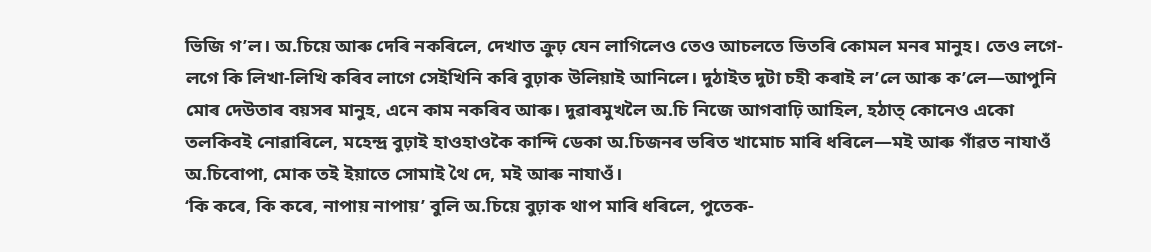ভিজি গ’ল। অ.চিয়ে আৰু দেৰি নকৰিলে, দেখাত ক্ৰুঢ় যেন লাগিলেও তেও আচলতে ভিতৰি কোমল মনৰ মানুহ। তেও লগে-লগে কি লিখা-লিখি কৰিব লাগে সেইখিনি কৰি বুঢ়াক উলিয়াই আনিলে। দুঠাইত দুটা চহী কৰাই ল’লে আৰু ক’লে—আপুনি মোৰ দেউতাৰ বয়সৰ মানুহ, এনে কাম নকৰিব আৰু। দুৱাৰমুখলৈ অ.চি নিজে আগবাঢ়ি আহিল, হঠাত্ কোনেও একো তলকিবই নোৱাৰিলে, মহেন্দ্ৰ বুঢ়াই হাওহাওকৈ কান্দি ডেকা অ.চিজনৰ ভৰিত খামোচ মাৰি ধৰিলে—মই আৰু গাঁৱত নাযাওঁ অ.চিবোপা, মোক তই ইয়াতে সোমাই থৈ দে, মই আৰু নাযাওঁ।
‘কি কৰে, কি কৰে, নাপায় নাপায়’ বুলি অ.চিয়ে বুঢ়াক থাপ মাৰি ধৰিলে, পুতেক-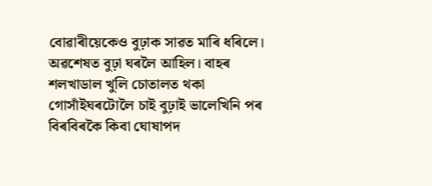বোৱাৰীয়েকেও বুঢ়াক সাৱত মাৰি ধৰিলে।
অৱশেষত বুঢ়া ঘৰলৈ আহিল। বাহৰ শলখাডাল খুলি চোতালত থকা গোসাঁইঘৰটোলৈ চাই বুঢ়াই ভালেখিনি পৰ বিৰবিৰকৈ কিবা ঘোষাপদ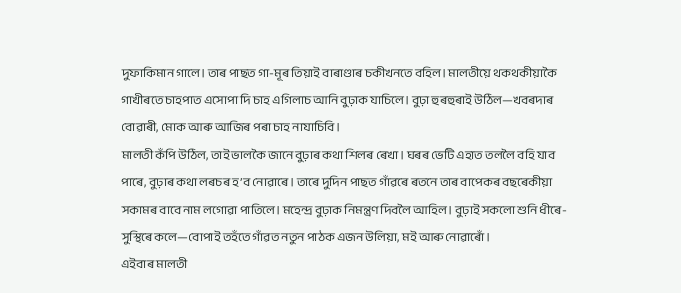দুফাকিমান গালে। তাৰ পাছত গা-মূৰ তিয়াই বাৰাণ্ডাৰ চকীখনতে বহিল। মালতীয়ে থকথকীয়াকৈ গাখীৰতে চাহপাত এসোপা দি চাহ এগিলাচ আনি বুঢ়াক যাচিলে। বুঢ়া হুৰহুৰাই উঠিল—খবৰদাৰ বোৱাৰী, মোক আৰু আজিৰ পৰা চাহ নাযাচিবি।
মালতী কঁপি উঠিল, তাই ভালকৈ জানে বুঢ়াৰ কথা শিলৰ ৰেখা। ঘৰৰ ভেটি এহাত তললৈ বহি যাব পাৰে, বুঢ়াৰ কথা লৰচৰ হ’ব নোৱাৰে। তাৰে দুদিন পাছত গাঁৱৰে ৰতনে তাৰ বাপেকৰ বছৰেকীয়া সকামৰ বাবে নাম লগোৱা পাতিলে। মহেন্দ্ৰ বুঢ়াক নিমন্ত্ৰণ দিবলৈ আহিল। বুঢ়াই সকলো শুনি ধীৰে-সুস্থিৰে কলে—বোপাই তহঁতে গাঁৱত নতুন পাঠক এজন উলিয়া, মই আৰু নোৱাৰোঁ।
এইবাৰ মালতী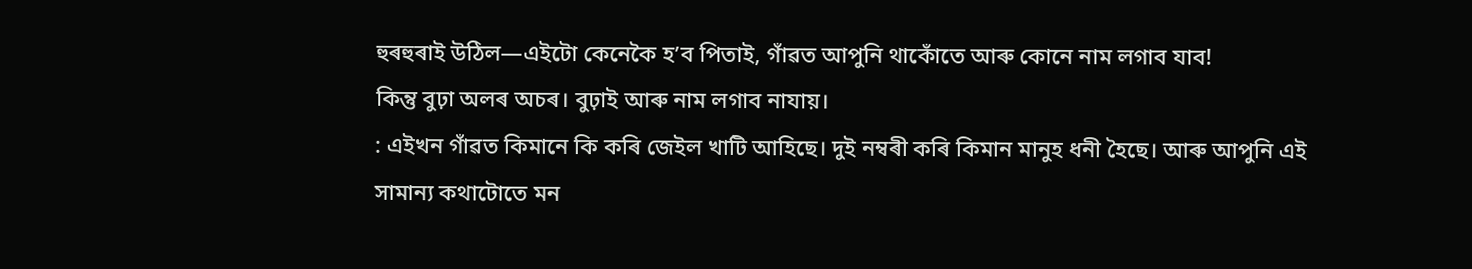হুৰহুৰাই উঠিল—এইটো কেনেকৈ হ’ব পিতাই, গাঁৱত আপুনি থাকোঁতে আৰু কোনে নাম লগাব যাব!
কিন্তু বুঢ়া অলৰ অচৰ। বুঢ়াই আৰু নাম লগাব নাযায়।
: এইখন গাঁৱত কিমানে কি কৰি জেইল খাটি আহিছে। দুই নম্বৰী কৰি কিমান মানুহ ধনী হৈছে। আৰু আপুনি এই সামান্য কথাটোতে মন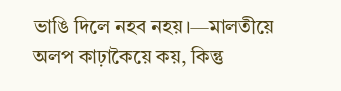ভাঙি দিলে নহব নহয়।—মালতীয়ে অলপ কাঢ়াকৈয়ে কয়, কিন্তু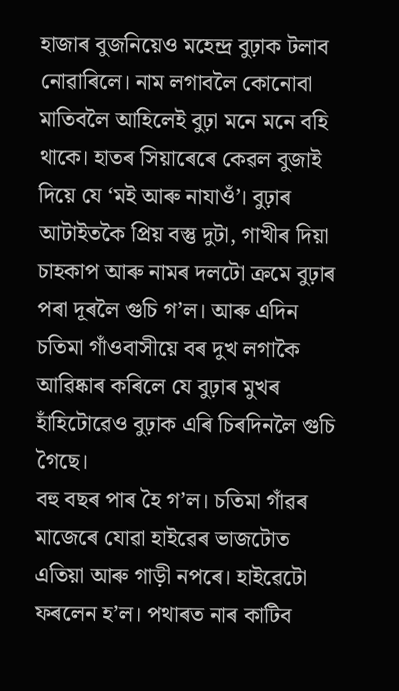হাজাৰ বুজনিয়েও মহেন্দ্ৰ বুঢ়াক টলাব নোৱাৰিলে। নাম লগাবলৈ কোনোবা মাতিবলৈ আহিলেই বুঢ়া মনে মনে বহি থাকে। হাতৰ সিয়াৰেৰে কেৱল বুজাই দিয়ে যে ‘মই আৰু নাযাওঁ’। বুঢ়াৰ আটাইতকৈ প্ৰিয় বস্তু দুটা, গাখীৰ দিয়া চাহকাপ আৰু নামৰ দলটো ক্ৰমে বুঢ়াৰ পৰা দূৰলৈ গুচি গ’ল। আৰু এদিন চতিমা গাঁওবাসীয়ে বৰ দুখ লগাকৈ আৱিষ্কাৰ কৰিলে যে বুঢ়াৰ মুখৰ হাঁহিটোৱেও বুঢ়াক এৰি চিৰদিনলৈ গুচি গৈছে।
বহু বছৰ পাৰ হৈ গ’ল। চতিমা গাঁৱৰ মাজেৰে যোৱা হাইৱেৰ ভাজটোত এতিয়া আৰু গাড়ী নপৰে। হাইৱেটো ফৰলেন হ’ল। পথাৰত নাৰ কাটিব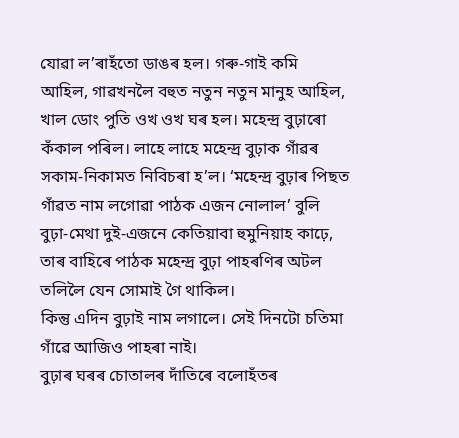যোৱা ল’ৰাহঁতো ডাঙৰ হল। গৰু-গাই কমি আহিল, গাৱখনলৈ বহুত নতুন নতুন মানুহ আহিল, খাল ডোং পুতি ওখ ওখ ঘৰ হল। মহেন্দ্ৰ বুঢ়াৰো কঁকাল পৰিল। লাহে লাহে মহেন্দ্ৰ বুঢ়াক গাঁৱৰ সকাম-নিকামত নিবিচৰা হ’ল। ‘মহেন্দ্ৰ বুঢ়াৰ পিছত গাঁৱত নাম লগোৱা পাঠক এজন নোলাল’ বুলি বুঢ়া-মেথা দুই-এজনে কেতিয়াবা হুমুনিয়াহ কাঢ়ে, তাৰ বাহিৰে পাঠক মহেন্দ্ৰ বুঢ়া পাহৰণিৰ অটল তলিলৈ যেন সোমাই গৈ থাকিল।
কিন্তু এদিন বুঢ়াই নাম লগালে। সেই দিনটো চতিমা গাঁৱে আজিও পাহৰা নাই।
বুঢ়াৰ ঘৰৰ চোতালৰ দাঁতিৰে বলোহঁতৰ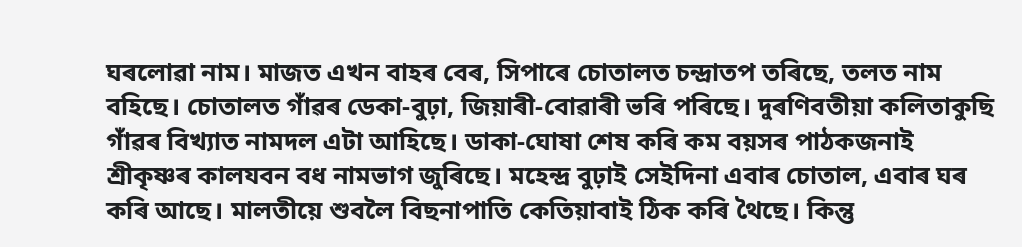ঘৰলোৱা নাম। মাজত এখন বাহৰ বেৰ, সিপাৰে চোতালত চন্দ্ৰাতপ তৰিছে, তলত নাম বহিছে। চোতালত গাঁৱৰ ডেকা-বুঢ়া, জিয়াৰী-বোৱাৰী ভৰি পৰিছে। দুৰণিবতীয়া কলিতাকুছি গাঁৱৰ বিখ্যাত নামদল এটা আহিছে। ডাকা-ঘোষা শেষ কৰি কম বয়সৰ পাঠকজনাই শ্ৰীকৃষ্ণৰ কালযবন বধ নামভাগ জুৰিছে। মহেন্দ্ৰ বুঢ়াই সেইদিনা এবাৰ চোতাল, এবাৰ ঘৰ কৰি আছে। মালতীয়ে শুবলৈ বিছনাপাতি কেতিয়াবাই ঠিক কৰি থৈছে। কিন্তু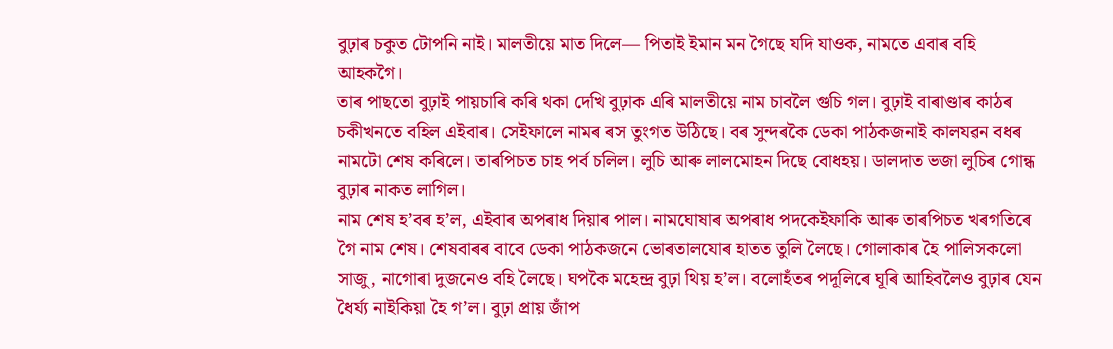বুঢ়াৰ চকুত টোপনি নাই। মালতীয়ে মাত দিলে— পিতাই ইমান মন গৈছে যদি যাওক, নামতে এবাৰ বহি আহকগৈ।
তাৰ পাছতো বুঢ়াই পায়চাৰি কৰি থকা দেখি বুঢ়াক এৰি মালতীয়ে নাম চাবলৈ গুচি গল। বুঢ়াই বাৰাণ্ডাৰ কাঠৰ চকীখনতে বহিল এইবাৰ। সেইফালে নামৰ ৰস তুংগত উঠিছে। বৰ সুন্দৰকৈ ডেকা পাঠকজনাই কালযৱন বধৰ নামটো শেষ কৰিলে। তাৰপিচত চাহ পৰ্ব চলিল। লুচি আৰু লালমোহন দিছে বোধহয়। ডালদাত ভজা লুচিৰ গোন্ধ বুঢ়াৰ নাকত লাগিল।
নাম শেষ হ’বৰ হ’ল, এইবাৰ অপৰাধ দিয়াৰ পাল। নামঘোষাৰ অপৰাধ পদকেইফাকি আৰু তাৰপিচত খৰগতিৰে গৈ নাম শেষ। শেষবাৰৰ বাবে ডেকা পাঠকজনে ভোৰতালযোৰ হাতত তুলি লৈছে। গোলাকাৰ হৈ পালিসকলো সাজু, নাগোৰা দুজনেও বহি লৈছে। ঘপকৈ মহেন্দ্ৰ বুঢ়া থিয় হ’ল। বলোহঁতৰ পদূলিৰে ঘূৰি আহিবলৈও বুঢ়াৰ যেন ধৈৰ্য্য নাইকিয়া হৈ গ’ল। বুঢ়া প্ৰায় জাঁপ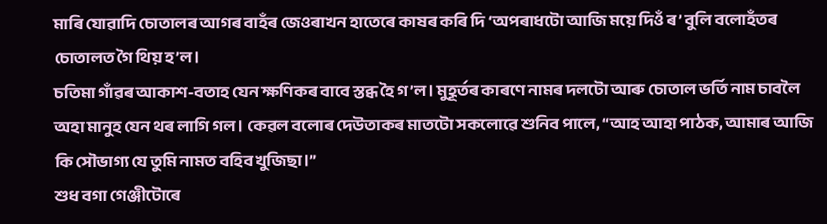মাৰি যোৱাদি চোতালৰ আগৰ বাহঁৰ জেওৰাখন হাতেৰে কাষৰ কৰি দি ‘অপৰাধটো আজি ময়ে দিওঁ ৰ’ বুলি বলোহঁতৰ চোতালত গৈ থিয় হ’ল।
চতিমা গাঁৱৰ আকাশ-বতাহ যেন ক্ষণিকৰ বাবে স্তব্ধ হৈ গ’ল। মুহূৰ্তৰ কাৰণে নামৰ দলটো আৰু চোতাল ভৰ্তি নাম চাবলৈ অহা মানুহ যেন থৰ লাগি গল। কেৱল বলোৰ দেউতাকৰ মাতটো সকলোৱে শুনিব পালে, “আহ আহা পাঠক, আমাৰ আজি কি সৌভাগ্য যে তুমি নামত বহিব খুজিছা।”
শুধ বগা গেঞ্জীটোৰে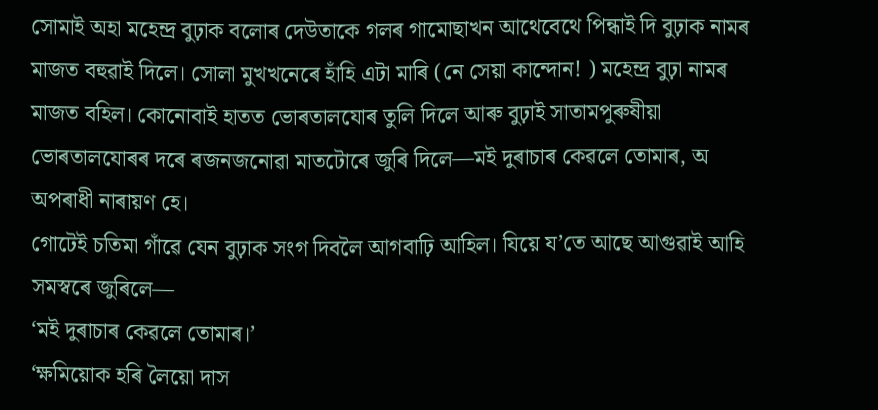সোমাই অহা মহেন্দ্ৰ বুঢ়াক বলোৰ দেউতাকে গলৰ গামোছাখন আথেবেথে পিন্ধাই দি বুঢ়াক নামৰ মাজত বহুৱাই দিলে। সোলা মুখখনেৰে হাঁহি এটা মাৰি (নে সেয়া কান্দোন! ) মহেন্দ্ৰ বুঢ়া নামৰ মাজত বহিল। কোনোবাই হাতত ভোৰতালযোৰ তুলি দিলে আৰু বুঢ়াই সাতামপুৰুষীয়া ভোৰতালযোৰৰ দৰে ৰজনজনোৱা মাতটোৰে জুৰি দিলে—মই দুৰাচাৰ কেৱলে তোমাৰ, অ অপৰাধী নাৰায়ণ হে।
গোটেই চতিমা গাঁৱে যেন বুঢ়াক সংগ দিবলৈ আগবাঢ়ি আহিল। যিয়ে য’তে আছে আগুৱাই আহি সমস্বৰে জুৰিলে—
‘মই দুৰাচাৰ কেৱলে তোমাৰ।’
‘ক্ষমিয়োক হৰি লৈয়ো দাস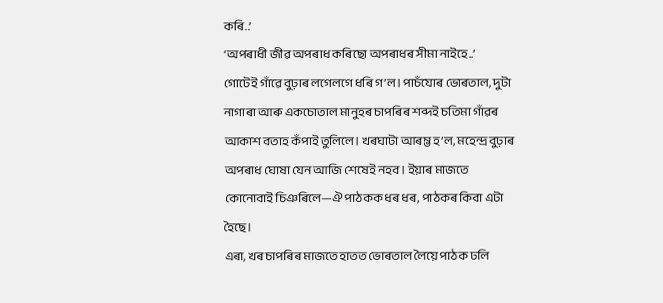কৰি..’
‘অপৰাধী জীৱ অপৰাধ কৰিছো অপৰাধৰ সীমা নাইহে..’
গোটেই গাঁৱে বুঢ়াৰ লগেলগে ধৰি গ’ল। পাচঁযোৰ ভোৰতাল, দুটা নাগাৰা আৰু একচোতাল মানুহৰ চাপৰিৰ শব্দই চতিমা গাঁৱৰ আকাশ বতাহ কঁপাই তুলিলে। খৰঘাটা আৰম্ভ হ’ল, মহেন্দ্ৰ বুঢ়াৰ অপৰাধ ঘোষা যেন আজি শেষেই নহব। ইয়াৰ মাজতে কোনোবাই চিঞৰিলে—ঐ পাঠকক ধৰ ধৰ, পাঠকৰ কিবা এটা হৈছে।
এৰা, খৰ চাপৰিৰ মাজতে হাতত ভোৰতাল লৈয়ে পাঠক ঢলি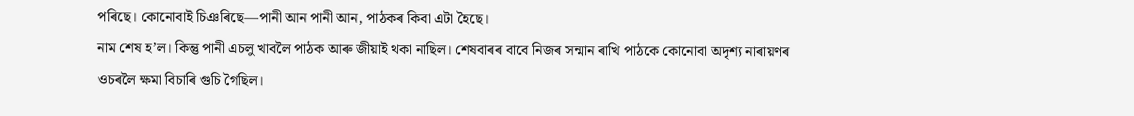পৰিছে। কোনোবাই চিঞৰিছে—পানী আন পানী আন, পাঠকৰ কিবা এটা হৈছে।
নাম শেষ হ’ল। কিন্তু পানী এচলু খাবলৈ পাঠক আৰু জীয়াই থকা নাছিল। শেষবাৰৰ বাবে নিজৰ সন্মান ৰাখি পাঠকে কোনোবা অদৃশ্য নাৰায়ণৰ ওচৰলৈ ক্ষমা বিচাৰি গুচি গৈছিল।